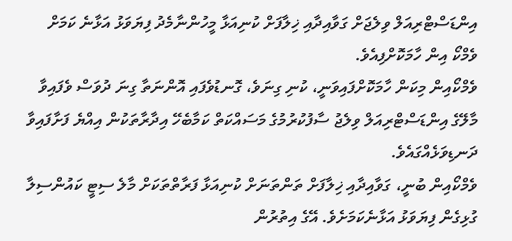އިންޑަސްޓްރިއަލް ވިލެޖަށް ގަވާއިދާއި ޚިލާފަށް ކުނިއަޅާ މީހުންނާމެދު ފިޔަވަޅު އަޅާނެ ކަމަށް ވެމްކޯ އިން ހާމަކޮށްފިއެވެ.
ވެމްކޯއިން މިކަން ހާމަކޮށްފައިވަނީ، ކުނި ގިނަވެ، ގޮނޑުވެފައި އޮންނަތާ ގިނަ ދުވަސް ވެފައިވާ މާލޭގެ އިންޑަސްޓްރިއަލް ވިލެޖު ސާފުކުރުމުގެ މަސައްކަތް ކަމާބެހޭ އިދާރާތަކުން އިއްޔެ ފަށާފައިވާ ދަނޑިވަޅެއްގައެވެ.
ވެމްކޯއިން ބުނީ، ގަވާއިދާއި ޚިލާފަށް ތަންތަނަށް ކުނިއަޅާ ފަރާތްތަކަށް މާލެ ސިޓީ ކައުންސިލާ ގުޅިގެން ފިޔަވަޅު އަޅާނެކަމަށެވެ. އޭގެ އިތުރުން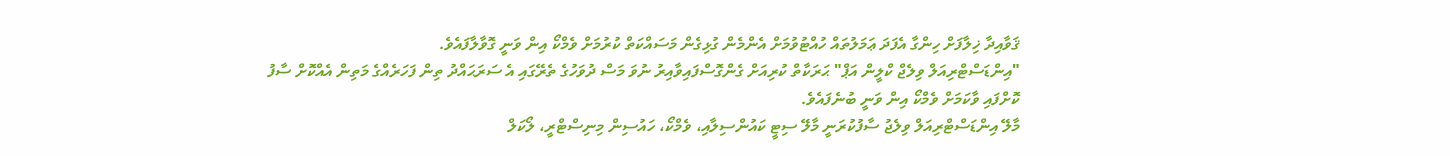ޤަވާއިދާ ޚިލާފަށް ހިންގާ އެފަދަ ޢަމަލުތައް ހުއްޓުވުމަށް އެންމެން ގުޅިގެން މަސައްކަތް ކުރުމަށް ވެމްކޯ އިން ވަނީ ގޮވާލާފައެވެ.
"އިންޑަސްޓްރިއަލް ވިލެޖް ކްލީން އަޕް" ޙަރަކާތް ކުރިއަށް ގެންގޮސްފައިވާއިރު ނުވަ މަސް ދުވަހުގެ ތެރޭގައި އެ ސަރަޙައްދު ތިން ފަހަރެއްގެ މަތިން އެއްކޮށް ސާފު ކޮށްފައި ވާކަމަށް ވެމްކޯ އިން ވަނީ ބުނެފައެވެ.
މާލޭ އިންޑަސްޓްރިއަލް ވިލެޖު ސާފުކުރަނީ މާލޭ ސިޓީ ކައުންސިލާއި، ވެމްކޯ، ހައުސިން މިނިސްޓްރީ، ލޯކަލް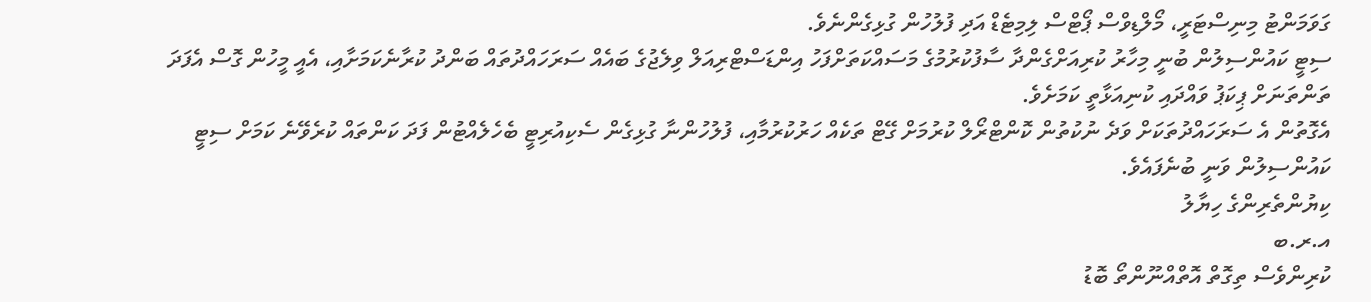ގަވަމަންޓު މިނިސްޓަރީ، މޯލްޑިވްސް ޕޯޓްސް ލިމިޓެޑް އަދި ފުލުހުން ގުޅިގެންނެވެ.
ސިޓީ ކައުންސިލުން ބުނީ މިހާރު ކުރިއަށްގެންދާ ސާފުކުރުމުގެ މަސައްކަތަށްފަހު އިންޑަސްޓްރިއަލް ވިލެޖުގެ ބައެއް ސަރަހައްދުތައް ބަންދު ކުރާނެކަމަށާއި، އެއީ މީހުން ގޮސް އެފަދަ ތަންތަނަށް ޕިކަޕު ވައްދައި ކުނިއަޅާތީ ކަމަށެވެ.
އެގޮތުން އެ ސަރަހައްދުތަކަށް ވަދެ ނުކުތުން ކޮންޓްރޯލް ކުރުމަށް ގޭޓް ތަކެއް ހަރުކުރުމާއި، ފުލުހުންނާ ގުޅިގެން ސެކިއުރިޓީ ބެހެލެއްޓުން ފަދަ ކަންތައް ކުރެވޭނެ ކަމަށް ސިޓީ ކައުންސިލުން ވަނީ ބުނެފައެވެ.
ކިޔުންތެރިންގެ ހިޔާލު
އ.ރ.ބ
ކުރިންވެސް ތިގޮތް އޮތްއްނޫންތޯ ބޮޑު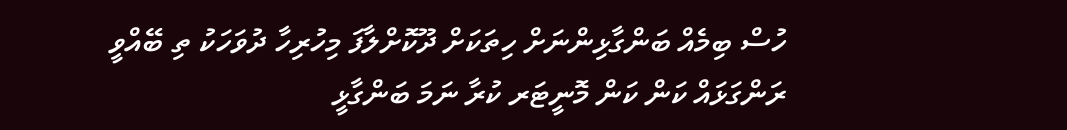ހުސް ބިމެއް ބަންގާޅިންނަށް ހިތަކަށް ދޫކޮށްލާފަ މިހުރިހާ ދުވަހަކު ތި ބޭއްވީ ރަންގަޅައް ކަން ކަން މޮނީޓަރ ކުރާ ނަމަ ބަންގާޅީ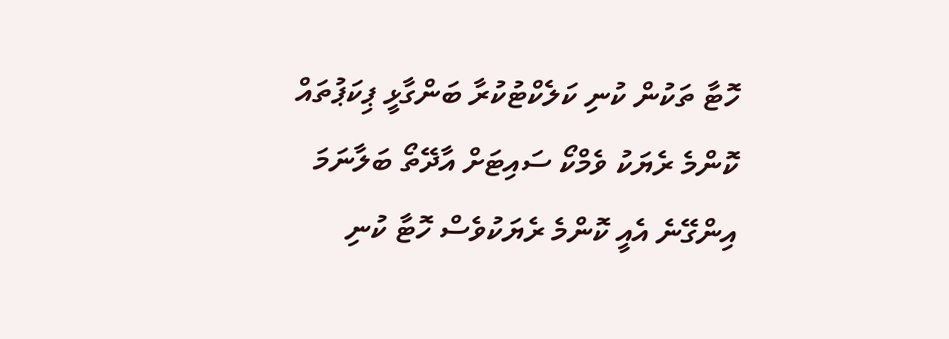ހޮޓާ ތަކުން ކުނި ކަލެކްޓުކުރާ ބަންގާޅީ ޕިކަޕުތައް ކޮންމެ ރެޔަކު ވެމްކޯ ސައިޓަށް އާދޭތޯ ބަލާނަމަ އިންގޭނެ އެއީ ކޮންމެ ރެޔަކުވެސް ހޮޓާ ކުނި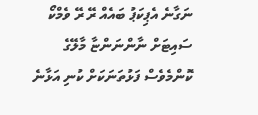ނަގާނެ އެޕިކަޕު ބައެއް ރޭ ރޭ ވެމްކޯ ސައިޓަށް ނާންނަންޏާ މާލޭގެ ކޮންމެވެސް ފަޅުތަނަކަށް ކުނި އަޅާނެ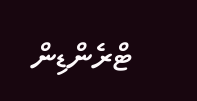ޓްރެންޑިން